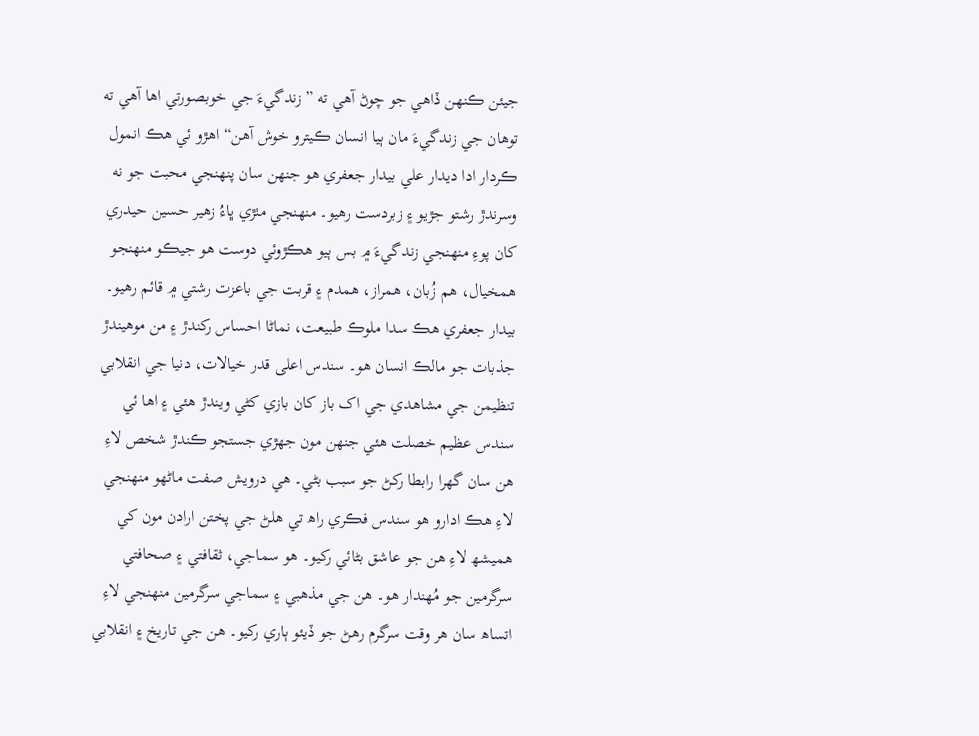جيئن ڪنهن ڏاهي جو چوڻ آهي ته ” زندگيءَ جي خوبصورتي اها آهي ته توهان جي زندگيءَ مان ٻيا انسان ڪيترو خوش آهن“ اهڙو ئي هڪ انمول ڪردار ادا ديدار علي بيدار جعفري هو جنهن سان پنهنجي محبت جو نه وسرندڙ رشتو جڙيو ۽ زبردست رهيو۔ منهنجي مٺڙي ڀاءُ زهير حسين حيدري کان پوءِ منهنجي زندگيءَ ۾ بس ٻيو هڪڙوئي دوست هو جيڪو منهنجو همخيال، هم زُبان، همراز، همدم ۽ قربت جي باعزت رشتي ۾ قائم رهيو۔
بيدار جعفري هڪ سدا ملوڪ طبيعت، نماڻا احساس رکندڙ ۽ من موهيندڙ جذبات جو مالڪ انسان هو۔ سندس اعلى قدر خيالات، دنيا جي انقلابي تنظيمن جي مشاهدي جي اک باز کان بازي کڻي ويندڙ هئي ۽ اها ئي سندس عظيم خصلت هئي جنهن مون جهڙي جستجو ڪندڙ شخص لاءِ هن سان گھرا رابطا رکڻ جو سبب بڻي۔ هي درويش صفت ماڻهو منهنجي لاءِ هڪ ادارو هو سندس فڪري راھ تي هلڻ جي پختن ارادن مون کي هميشھ لاءِ هن جو عاشق بڻائي رکيو۔ هو سماجي، ثقافتي ۽ صحافتي سرگرمين جو مُهندار هو۔ هن جي مذهبي ۽ سماجي سرگرمين منهنجي لاءِ اتساھ سان هر وقت سرگرم رهڻ جو ڏيئو ٻاري رکيو۔ هن جي تاريخ ۽ انقلابي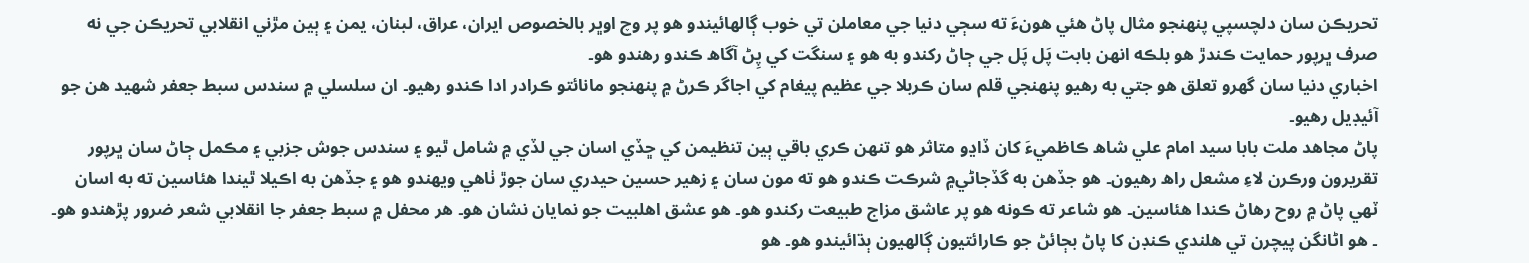تحريڪن سان دلچسپي پنهنجو مثال پاڻ هئي هونءَ ته سڄي دنيا جي معاملن تي خوب ڳالهائيندو هو پر وچ اوڀر بالخصوص ايران، عراق، لبنان، يمن ۽ ٻين مڙني انقلابي تحريڪن جي نه صرف ڀرپور حمايت ڪندڙ هو بلڪه انهن بابت پَل پَل جي ڄاڻ رکندو به هو ۽ سنگت کي پِڻ آگاھ ڪندو رهندو هو۔
اخباري دنيا سان گھرو تعلق هو جتي به رهيو پنهنجي قلم سان ڪربلا جي عظيم پيغام کي اجاگر ڪرڻ ۾ پنهنجو مانائتو ڪرادر ادا ڪندو رهيو۔ ان سلسلي ۾ سندس سبط جعفر شهيد هن جو آئيڊيل رهيو۔
پاڻ مجاهد ملت بابا سيد امام علي شاھ ڪاظميءَ کان ڏاڍو متاثر هو تنهن ڪري باقي ٻين تنظيمن کي ڇڏي اسان جي لڏي ۾ شامل ٿيو ۽ سندس جوش جزبي ۽ مڪمل ڄاڻ سان ڀرپور تقريرون ورڪرن لاءِ مشعل راھ رهيون۔ هو جڏهن به گڏجاڻي۾ شرڪت ڪندو هو ته مون سان ۽ زهير حسين حيدري سان جوڙ ٺاهي ويهندو هو ۽ جڏهن به اڪيلا ٿيندا هئاسين ته به اسان ٽهي پاڻ ۾ روح رهاڻ ڪندا هئاسين۔ هو شاعر ته ڪونه هو پر عاشق مزاج طبيعت رکندو هو۔ هو عشق اهلبيت جو نمايان نشان هو۔ هر محفل ۾ سبط جعفر جا انقلابي شعر ضرور پڙهندو هو۔ ۔ هو اڻانگن پيچرن تي هلندي ڪنڊن کا پاڻ بڄائڻ جو ڪارائتيون ڳالهيون ٻڌائيندو هو۔ هو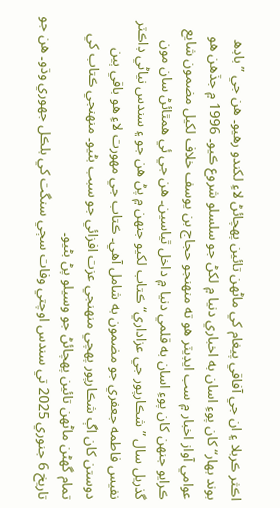اڪثر ڪربلا ۽ ان جي آفاقي پيغام کي ماڻهن تائين پهچائڻ لاءِ لکندو رهيو۔ هن جي ”باڊھ بوند بهار“ کان پوءِ اسان به اخباري دنيا ۾ لکڻ جو سلسلو شروع ڪيو۔ 1996 ۾ جڏهن هو عوامي آواز اخبار ۾ سب ايڊيٽر هو ته منهنجو حجاج بن يوسف خلاف لکيل مضمون شايع ڪرايو جنهن کان پوءِ اسان به قلمي دنيا ۾ داخل ٿياسين۔ هن جي ئي همٿائڻ سان مون گذريل سال ”شڪارپور جي عزاداري“ ڪتاب لکيو جنهن ۾ پڻ هن جو ۽ سندس نياڻي ڊاڪٽر نفيس فاطمه جعفري جو مضمون به شامل آهي۔ ڪتاب جي مهورت لاءِ هو باقي ٻين دوستن کان اڳ شڪارپور پهچي منهنجي عزت افزائي جو سبب بڻيو۔ منهنجي ڪتاب کي تمام گھڻن ماڻهن تائين پهچائڻ جو وسيلو پڻ بڻيو۔
تاريخ 6 جنوري 2025 تي سندس اوچتي وفات سڄي سنگت کي بلڪل جھوري وڌو۔ هن جو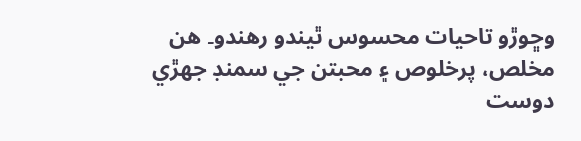وڇوڙو تاحيات محسوس ٿيندو رهندو۔ هن مخلص، پرخلوص ۽ محبتن جي سمنڊ جهڙي دوست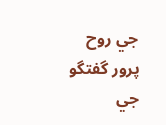جي روح پرور گفتگو جي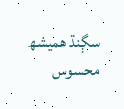سڳنڌ هميشھ محسوس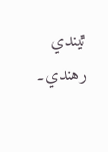ٿيندي رهندي۔